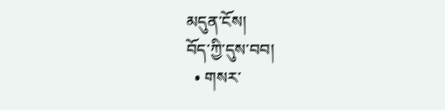མདུན་ངོས།
བོད་ཀྱི་དུས་བབ།
  • གསར་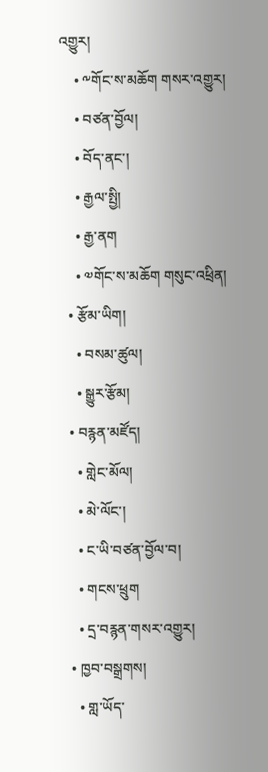འགྱུར།
    • ༸གོང་ས་མཆོག གསར་འགྱུར།
    • བཙན་བྱོལ།
    • བོད་ནང་།
    • རྒྱལ་སྤྱི།
    • རྒྱ་ནག
    • ༧གོང་ས་མཆོག གསུང་འཕྲིན།
  • རྩོམ་ཡིག།
    • བསམ་ཚུལ།
    • སྒྱུར་རྩོམ།
  • བརྙན་མཛོད།
    • གླེང་མོལ།
    • མེ་ལོང་།
    • ང་ཡི་བཙན་བྱོལ་བ།
    • གངས་ཕྲུག
    • དྲ་བརྙན་གསར་འགྱུར།
  • ཁྱབ་བསྒྲགས།
    • གླ་ཡོད་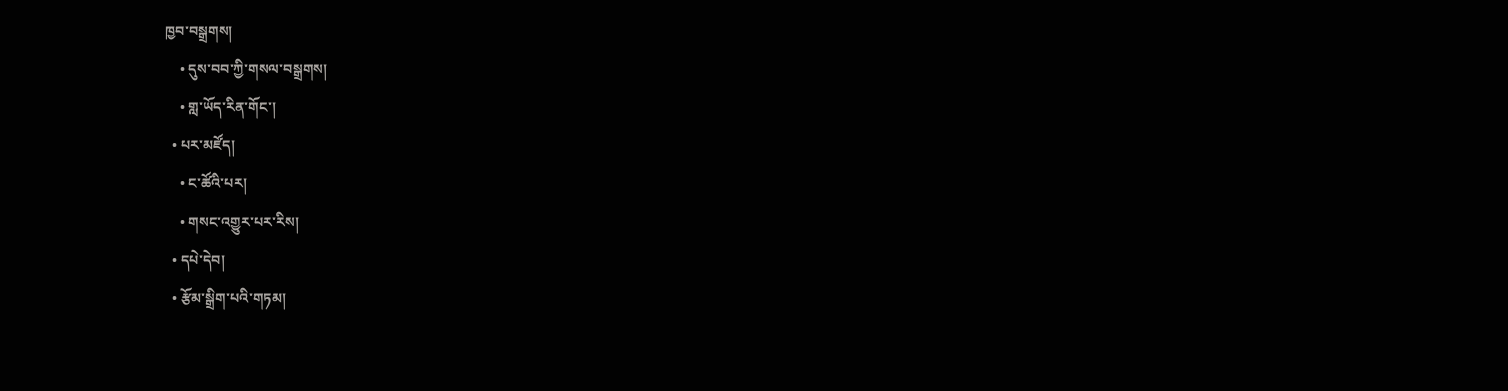ཁྱབ་བསྒྲགས།
    • དུས་བབ་ཀྱི་གསལ་བསྒྲགས།
    • གླ་ཡོད་རིན་གོང་།
  • པར་མཛོད།
    • ང་ཚོའི་པར།
    • གསང་འགྱུར་པར་རིས།
  • དཔེ་དེབ།
  • རྩོམ་སྒྲིག་པའི་གཏམ།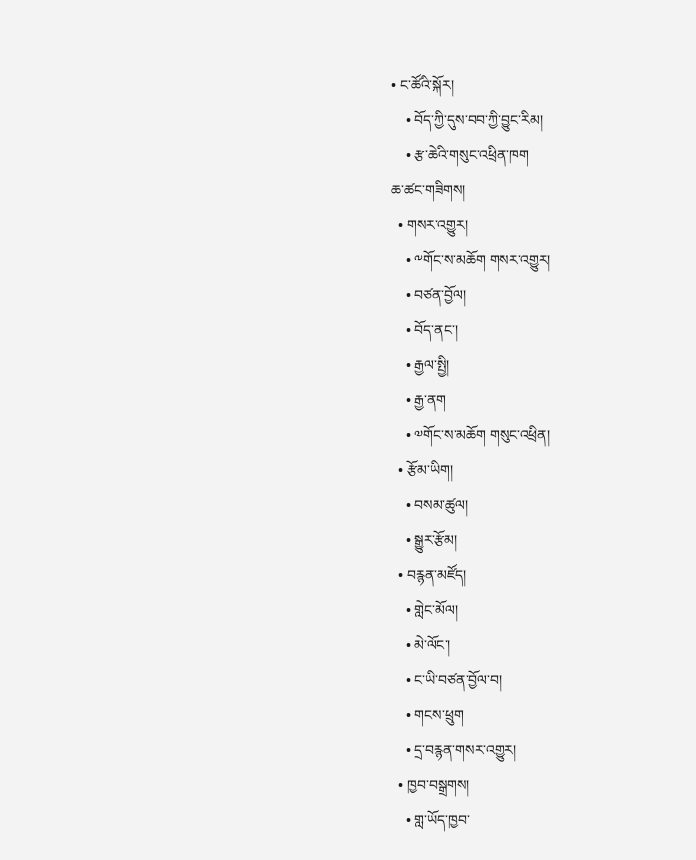• ང་ཚོའི་སྐོར།
    • བོད་ཀྱི་དུས་བབ་ཀྱི་བྱུང་རིམ།
    • རྩ་ཆེའི་གསུང་འཕྲིན་ཁག
ཆ་ཚང་གཟིགས།
  • གསར་འགྱུར།
    • ༸གོང་ས་མཆོག གསར་འགྱུར།
    • བཙན་བྱོལ།
    • བོད་ནང་།
    • རྒྱལ་སྤྱི།
    • རྒྱ་ནག
    • ༧གོང་ས་མཆོག གསུང་འཕྲིན།
  • རྩོམ་ཡིག།
    • བསམ་ཚུལ།
    • སྒྱུར་རྩོམ།
  • བརྙན་མཛོད།
    • གླེང་མོལ།
    • མེ་ལོང་།
    • ང་ཡི་བཙན་བྱོལ་བ།
    • གངས་ཕྲུག
    • དྲ་བརྙན་གསར་འགྱུར།
  • ཁྱབ་བསྒྲགས།
    • གླ་ཡོད་ཁྱབ་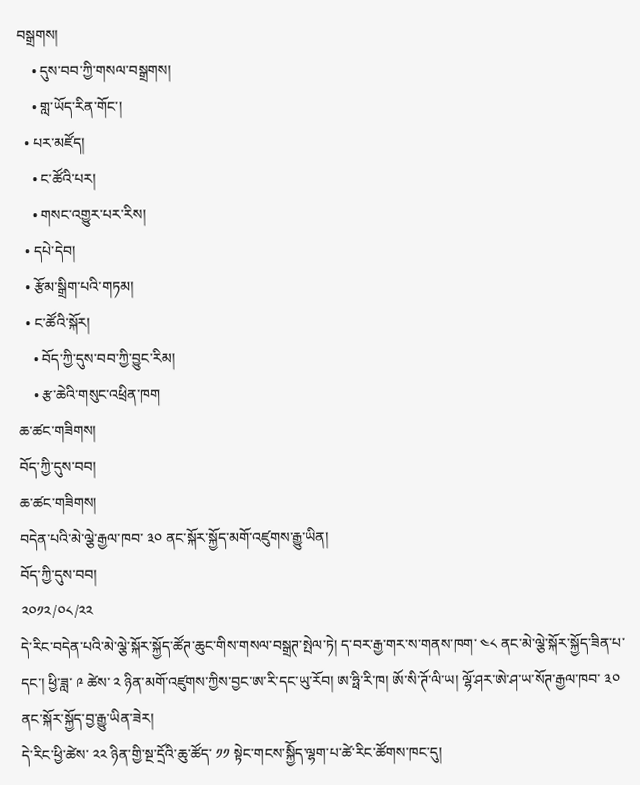བསྒྲགས།
    • དུས་བབ་ཀྱི་གསལ་བསྒྲགས།
    • གླ་ཡོད་རིན་གོང་།
  • པར་མཛོད།
    • ང་ཚོའི་པར།
    • གསང་འགྱུར་པར་རིས།
  • དཔེ་དེབ།
  • རྩོམ་སྒྲིག་པའི་གཏམ།
  • ང་ཚོའི་སྐོར།
    • བོད་ཀྱི་དུས་བབ་ཀྱི་བྱུང་རིམ།
    • རྩ་ཆེའི་གསུང་འཕྲིན་ཁག
ཆ་ཚང་གཟིགས།
བོད་ཀྱི་དུས་བབ།
ཆ་ཚང་གཟིགས།
བདེན་པའི་མེ་ལྕེ་རྒྱལ་ཁབ་ ༣༠ ནང་སྐོར་སྐྱོད་མགོ་འཛུགས་རྒྱུ་ཡིན།
བོད་ཀྱི་དུས་བབ།
༢༠༡༢/༠༨/༢༢
དེ་རིང་བདེན་པའི་མེ་ལྕེ་སྐོར་སྐྱོད་ཚོཊ་ཆུང་གིས་གསལ་བསྒྲཊ་སྤེལ་ཏེ། ད་བར་རྒྱ་གར་ས་གནས་ཁག་ ༤༨ ནང་མེ་ལྕེ་སྐོར་སྐྱོད་ཟིན་པ་དང་། ཕྱི་ཟླ་ ༩ ཚེས་ ༢ ཉིན་མགོ་འཛུགས་ཀྱིས་བྱང་ཨ་རི་དང་ཡུ་རོབ། ཨ་ཧྥི་རི་ཁ། ཨོ་སི་ཊོ་ལི་ཡ། ལྷོ་ཤར་ཨེ་ཤ་ཡ་སོཊ་རྒྱལ་ཁབ་ ༣༠ ནང་སྐོར་སྐྱོད་བྱ་རྒྱུ་ཡིན་ཟེར།
དེ་རིང་ཕྱི་ཚེས་ ༢༢ ཉིན་གྱི་སྔ་དྲོའི་ཆུ་ཚོད་ ༡༡ སྟེང་གངས་སྐྱིོད་ལྷག་པ་ཚེ་རིང་ཚོགས་ཁང་དུ།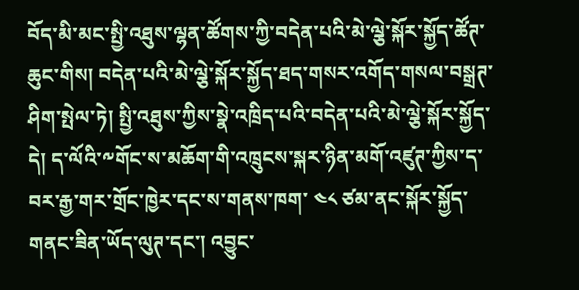བོད་མི་མང་སྤྱི་འཐུས་ལྷན་ཚོགས་ཀྱི་བདེན་པའི་མེ་ལྕེ་སྐོར་སྐྱོད་ཚོཊ་ཆུང་གིས། བདེན་པའི་མེ་ལྕེ་སྐོར་སྐྱོད་ཐད་གསར་འགོད་གསལ་བསྒྲཊ་ཤིག་སྤེལ་ཏེ། སྤྱི་འཐུས་ཀྱིས་སྣེ་འཁྲིད་པའི་བདེན་པའི་མེ་ལྕེ་སྐོར་སྐྱོད་དེ། ད་ལོའི་༸གོང་ས་མཆོག་གི་འཁྲུངས་སྐར་ཉིན་མགོ་འཛུཊ་ཀྱིས་ད་བར་རྒྱ་གར་གྲོང་ཁྱེར་དང་ས་གནས་ཁག་ ༤༨ ཙམ་ནང་སྐོར་སྐྱོད་གནང་ཟིན་ཡོད་ལུཊ་དང་། འབྱུང་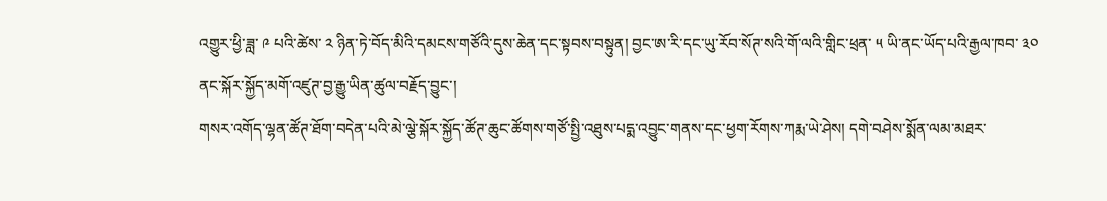འགྱུར་ཕྱི་ཟླ་ ༩ པའི་ཚེས་ ༢ ཉིན་ཏེ་བོད་མིའི་དམངས་གཙོའི་དུས་ཆེན་དང་སྟབས་བསྟུན། བྱང་ཨ་རི་དང་ཡུ་རོབ་སོཊ་སའི་གོ་ལའི་གླིང་ཕྲན་ ༥ ཡི་ནང་ཡོད་པའི་རྒྱལ་ཁབ་ ༣༠ ནང་སྐོར་སྐྱོད་མགོ་འཛུཊ་བྱ་རྒྱུ་ཡིན་ཚུལ་བརྗོད་བྱུང་།
གསར་འགོད་ལྷན་ཚོཊ་ཐོག་བདེན་པའི་མེ་ལྕེ་སྐོར་སྐྱོད་ཚོཊ་ཆུང་ཚོགས་གཙོ་སྤྱི་འཐུས་པདྨ་འབྱུང་གནས་དང་ཕྱག་རོགས་ཀརྨ་ཡེ་ཤེས། དགེ་བཤེས་སྨོན་ལམ་མཐར་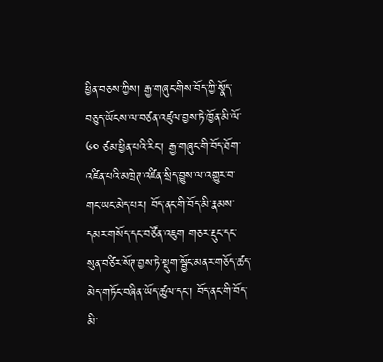ཕྱིན་བཅས་ཀྱིས། རྒྱ་གཞུང་གིས་བོད་ཀྱི་སྣོད་བཅུད་ཡོངས་ལ་བཙན་འཛུལ་བྱས་ཏེ་ཁྱོན་མི་ལོ་ ༦༠ ཙམ་ཕྱིན་པའི་རིང་། རྒྱ་གཞུང་གི་བོད་ཐོག་འཛིན་པའི་མཁྲེཊ་འཛིན་སྲིད་བྱུས་ལ་འགྱུར་བ་གང་ཡང་མེད་པར། བོད་ནང་གི་བོད་མི་རྣམས་དམར་གསོད་དང་བཙོན་འཇུག གཅར་རྡུང་དང་སུན་བཙིར་སོཊ་བྱས་ཏེ་སྡུག་སྦྱོང་མནར་གཅོད་ཚད་མེད་གཏོང་བཞིན་ཡོད་ཚུལ་དང་། བོད་ནང་གི་བོད་མི་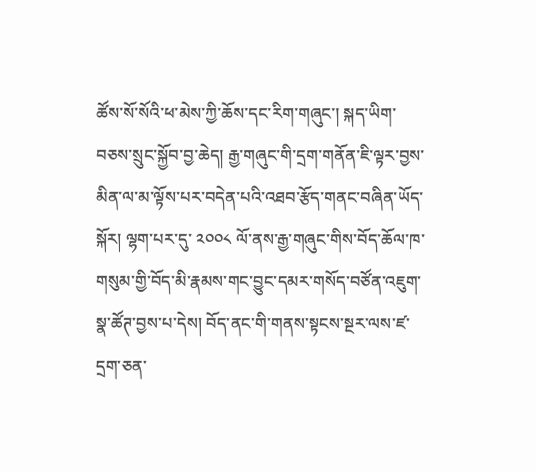ཚོས་སོ་སོའི་ཕ་མེས་ཀྱི་ཆོས་དང་རིག་གཞུང་། སྐད་ཡིག་བཅས་སྲུང་སྐྱོབ་བྱ་ཆེད། རྒྱ་གཞུང་གི་དྲག་གནོན་ཇི་ལྟར་བྱས་མིན་ལ་མ་ལྟོས་པར་བདེན་པའི་འཐབ་རྩོད་གནང་བཞིན་ཡོད་སྐོར། ལྷག་པར་དུ་ ༢༠༠༨ ལོ་ནས་རྒྱ་གཞུང་གིས་བོད་ཆོལ་ཁ་གསུམ་གྱི་བོད་མི་རྣམས་གང་བྱུང་དམར་གསོད་བཙོན་འཇུག་སྣ་ཚོཊ་བྱས་པ་དེས། བོད་ནང་གི་གནས་སྟངས་སྔར་ལས་ཛ་དྲག་ཅན་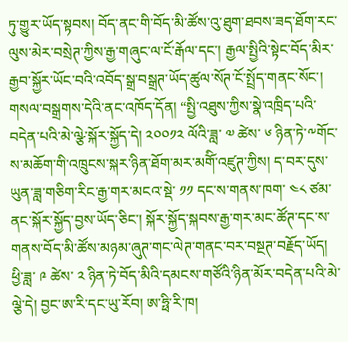ཏུ་གྱུར་ཡོད་སྟབས། བོད་ནང་གི་བོད་མི་ཚོས་འུ་ཐུག་ཐབས་ཟད་ཐོག་རང་ལུས་མེར་བསྲེཊ་ཀྱིས་རྒྱ་གཞུང་ལ་ངོ་རྒོལ་དང་། རྒྱལ་སྤྱིའི་སྟེང་བོད་མིར་རྒྱབ་སྐྱོར་ཡོང་བའི་འབོད་སྒྲ་བསྒྲཊ་ཡོད་ཚུལ་སོཊ་ངོ་སྤྲོད་གནང་སོང་།
གསལ་བསྒྲགས་དེའི་ནང་འཁོད་དོན། “སྤྱི་འཐུས་ཀྱིས་སྣེ་འཁྲིད་པའི་བདེན་པའི་མེ་ལྩེ་སྐོར་སྐྱོད་དེ། ༢༠༠༡༢ ལོའི་ཟླ་ ༧ ཚེས་ ༦ ཉིན་ཏེ་༸གོང་ས་མཆོག་གི་འཁྲུངས་སྐར་ཉིན་ཐོག་མར་མགོི་འཛུཊ་ཀྱིས། ད་བར་དུས་ཡུན་ཟླ་གཅིག་རིང་རྒྱ་གར་མངའ་སྡེ་ ༡༡ དང་ས་གནས་ཁག་ ༤༨ ཙམ་ནང་སྐོར་སྐྱོད་བྱས་ཡོད་ཅིང་། སྐོར་སྐྱོད་སྐབས་རྒྱ་གར་མང་ཚོཊ་དང་ས་གནས་བོད་མི་ཚོས་མཉམ་ཞུཊ་གང་ལེཊ་གནང་བར་བསྔཊ་བརྗོད་ཡོད། ཕྱི་ཟླ་ ༩ ཚེས་ ༢ ཉིན་ཏེ་བོད་མིའི་དམངས་གཙོའི་ཉིན་མོར་བདེན་པའི་མེ་ལྕེ་དེ། བྱང་ཨ་རི་དང་ཡུ་རོབ། ཨ་ཧྥི་རི་ཁ།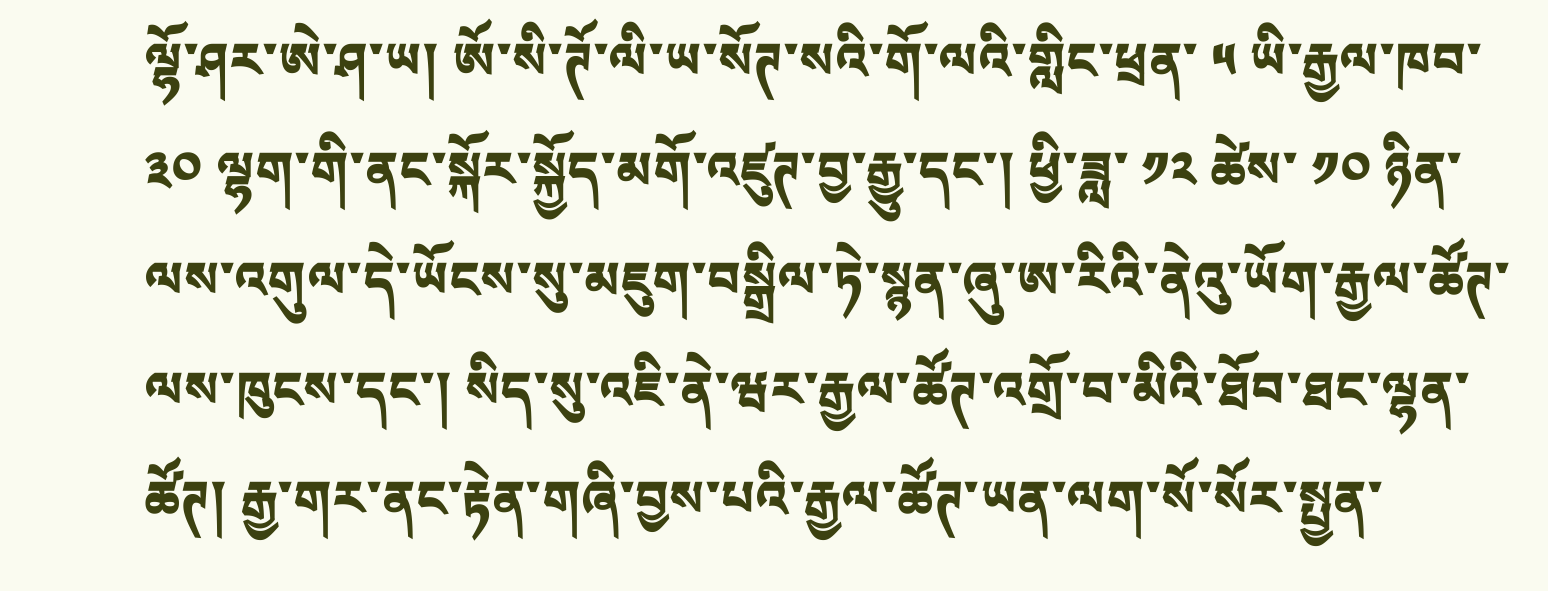ལྷོ་ཤར་ཨེ་ཤ་ཡ། ཨོ་སི་ཊོ་ལི་ཡ་སོཊ་སའི་གོ་ལའི་གླིང་ཕྲན་ ༥ ཡི་རྒྱལ་ཁབ་ ༣༠ ལྷག་གི་ནང་སྐོར་སྐྱོད་མགོ་འཛུཊ་བྱ་རྒྱུ་དང་། ཕྱི་ཟླ་ ༡༢ ཚེས་ ༡༠ ཉིན་ལས་འགུལ་དེ་ཡོངས་སུ་མཇུག་བསྒྲིལ་ཏེ་སྙན་ཞུ་ཨ་རིའི་ནེའུ་ཡོག་རྒྱལ་ཚོཊ་ལས་ཁུངས་དང་། སིད་སུ་འཇི་ནེ་ཝར་རྒྱལ་ཚོཊ་འགྲོ་བ་མིའི་ཐོབ་ཐང་ལྷན་ཚོཊ། རྒྱ་གར་ནང་རྟེན་གཞི་བྱས་པའི་རྒྱལ་ཚོཊ་ཡན་ལག་སོ་སོར་སྤྱན་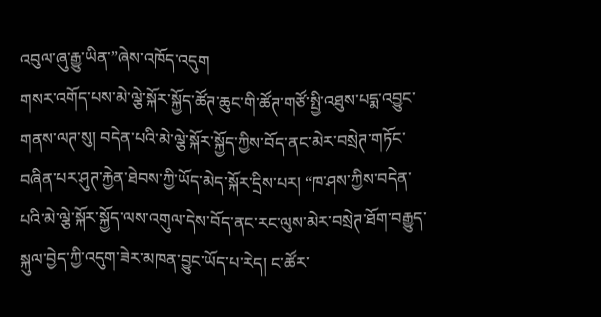འབུལ་ཞུ་རྒྱུ་ཡིན་”ཞེས་འཁོད་འདུག
གསར་འགོད་པས་མེ་ལྕེ་སྐོར་སྐྱོད་ཚོཊ་ཆུང་གི་ཚོཊ་གཙོ་སྤྱི་འཐུས་པདྨ་འབྱུང་གནས་ལཊ་སུ། བདེན་པའི་མེ་ལྕེ་སྐོར་སྐྱོད་ཀྱིས་བོད་ནང་མེར་བསྲེཊ་གཏོང་བཞིན་པར་ཤུཊ་རྐྱེན་ཐེབས་ཀྱི་ཡོད་མེད་སྐོར་དྲིས་པར། “ཁ་ཤས་ཀྱིས་བདེན་པའི་མེ་ལྕེ་སྐོར་སྐྱོད་ལས་འགུལ་དེས་བོད་ནང་རང་ལུས་མེར་བསྲེཊ་ཐོག་བརྒྱུད་སྐུལ་བྱེད་ཀྱི་འདུག་ཟེར་མཁན་བྱུང་ཡོད་པ་རེད། ང་ཚོར་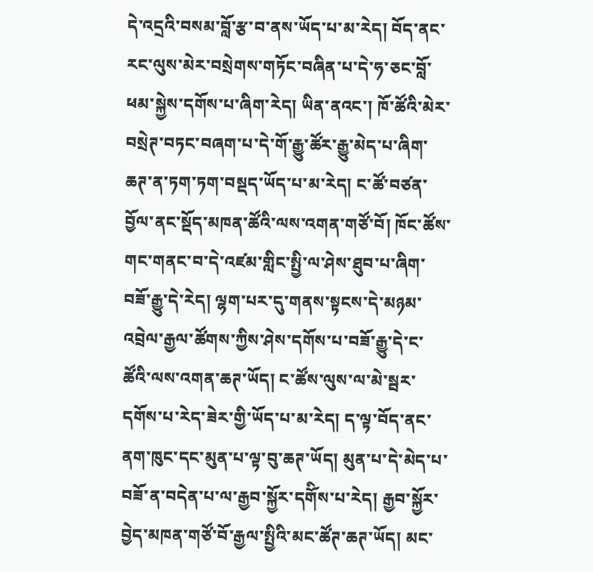དེ་འདྲའི་བསམ་བློ་རྩ་བ་ནས་ཡོད་པ་མ་རེད། བོད་ནང་རང་ལུས་མེར་བསྲེགས་གཏོང་བཞིན་པ་དེ་ཧ་ཅང་བློ་ཕམ་སྐྱེས་དགོས་པ་ཞིག་རེད། ཡིན་ནའང་། ཁོ་ཚོའི་མེར་བསྲེཊ་བཏང་བཞག་པ་དེ་གོ་རྒྱུ་ཚོར་རྒྱུ་མེད་པ་ཞིག་ཆཊ་ན་ཏག་ཏག་བསྡད་ཡོད་པ་མ་རེད། ང་ཚོ་བཙན་བྱོལ་ནང་སྡོད་མཁན་ཚོའི་ལས་འགན་གཙོ་བོ། ཁོང་ཚོས་གང་གནང་བ་དེ་འཛམ་གླིང་སྤྱི་ལ་ཤེས་ཐུབ་པ་ཞིག་བཟོ་རྒྱུ་དེ་རེད། ལྷག་པར་དུ་གནས་སྟངས་དེ་མཉམ་འབྲེལ་རྒྱལ་ཚོགས་ཀྱིས་ཤེས་དགོས་པ་བཟོ་རྒྱུ་དེ་ང་ཚོའི་ལས་འགན་ཆཊ་ཡོད། ང་ཚོས་ལུས་ལ་མེ་སྦར་དགོས་པ་རེད་ཟེར་གྱི་ཡོད་པ་མ་རེད། ད་ལྟ་བོད་ནང་ནག་ཁུང་དང་མུན་པ་ལྟ་བུ་ཆཊ་ཡོད། མུན་པ་དེ་མེད་པ་བཟོ་ན་བདེན་པ་ལ་རྒྱབ་སྐྱོར་དགོིས་པ་རེད། རྒྱབ་སྐྱོར་བྱེད་མཁན་གཙོ་བོ་རྒྱལ་སྤྱིའི་མང་ཚོཊ་ཆཊ་ཡོད། མང་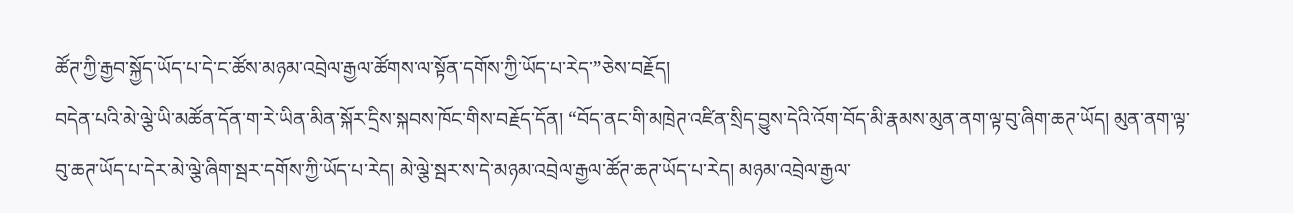ཚོཊ་ཀྱི་རྒྱབ་སྐྱོད་ཡོད་པ་དེ་ང་ཚོས་མཉམ་འབྲེལ་རྒྱལ་ཚོགས་ལ་སྟོན་དགོས་ཀྱི་ཡོད་པ་རེད་”ཅེས་བརྗོད།
བདེན་པའི་མེ་ལྕེ་ཡི་མཚོན་དོན་ག་རེ་ཡིན་མིན་སྐོར་དྲིས་སྐབས་ཁོང་གིས་བརྗོད་དོན། “བོད་ནང་གི་མཁྲེཊ་འཛིན་སྲིད་བྱུས་དེའི་འོག་བོད་མི་རྣམས་མུན་ནག་ལྟ་བུ་ཞིག་ཆཊ་ཡོད། མུན་ནག་ལྟ་བུ་ཆཊ་ཡོད་པ་དེར་མེ་ལྕེ་ཞིག་སྦར་དགོས་ཀྱི་ཡོད་པ་རེད། མེ་ལྕེ་སྦར་ས་དེ་མཉམ་འབྲེལ་རྒྱལ་ཚོཊ་ཆཊ་ཡོད་པ་རེད། མཉམ་འབྲེལ་རྒྱལ་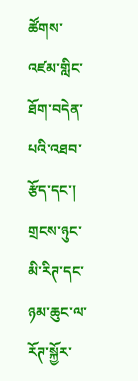ཚོགས་འཛམ་གླིང་ཐོག་བདེན་པའི་འཐབ་རྩོད་དང་། གྲངས་ཉུང་མི་རིཊ་དང་ཉམ་ཆུང་ལ་རོཊ་སྐྱོར་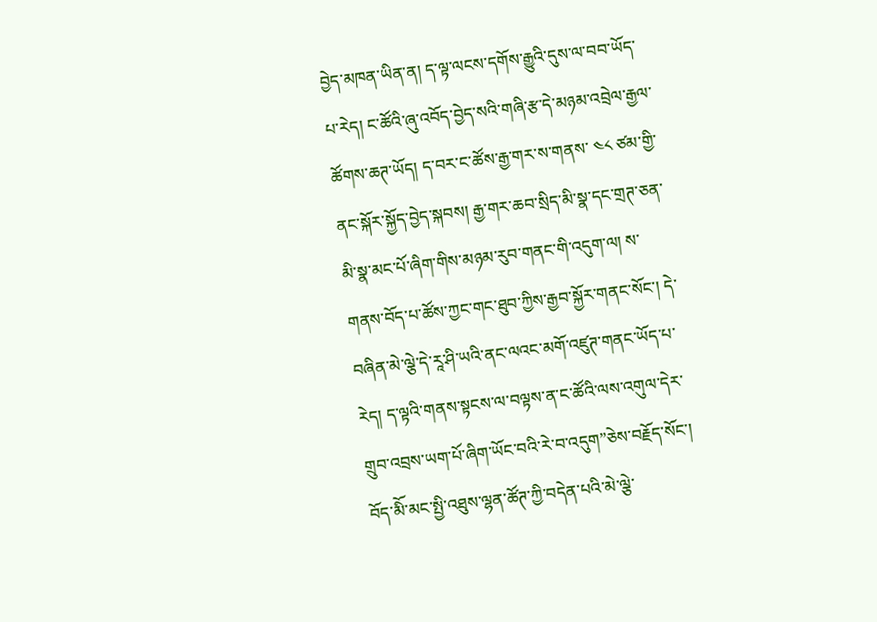བྱེད་མཁན་ཡིན་ན། ད་ལྟ་ལངས་དགོས་རྒྱུའི་དུས་ལ་བབ་ཡོད་པ་རེད། ང་ཚོའི་ཞུ་འབོད་བྱེད་སའི་གཞི་རྩ་དེ་མཉམ་འབྲེལ་རྒྱལ་ཚོགས་ཆཊ་ཡོད། ད་བར་ང་ཚོས་རྒྱ་གར་ས་གནས་ ༤༨ ཙམ་གྱི་ནང་སྐོར་སྐྱོད་བྱེད་སྐབས། རྒྱ་གར་ཆབ་སྲིད་མི་སྣ་དང་གྲཊ་ཅན་མི་སྣ་མང་པོ་ཞིག་གིས་མཉམ་རུབ་གནང་གི་འདུག་ལ། ས་གནས་བོད་པ་ཚོས་ཀྱང་གང་ཐུབ་ཀྱིས་རྒྱབ་སྐྱོར་གནང་སོང་། དེ་བཞིན་མེ་ལྕེ་དེ་རཱ་ཤི་ཡའི་ནང་ལའང་མགོ་འཛུཊ་གནང་ཡོད་པ་རེད། ད་ལྟའི་གནས་སྟངས་ལ་བལྟས་ན་ང་ཚོའི་ལས་འགུལ་དེར་གྲུབ་འབྲས་ཡག་པོ་ཞིག་ཡོང་བའི་རེ་བ་འདུག”ཅེས་བརྗོད་སོང་།
བོད་མིོ་མང་སྤྱི་འཐུས་ལྷན་ཚོཊ་ཀྱི་བདེན་པའི་མེ་ལྕེ་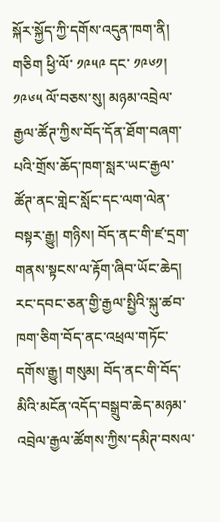སྐོར་སྐྱོད་ཀྱི་དགོས་འདུན་ཁག་ནི། གཅིག ཕྱི་ལོ་ ༡༩༥༩ དང་ ༡༩༦༡།  ༡༩༦༥ ལོ་བཅས་སུ། མཉམ་འབྲེལ་རྒྱལ་ཚོཊ་ཀྱིས་བོད་དོན་ཐོག་བཞག་པའི་གྲོས་ཆོད་ཁག་སླར་ཡང་རྒྱལ་ཚོཊ་ནང་གླེང་སློང་དང་ལག་ལེན་བསྟར་རྒྱུ། གཉིས། བོད་ནང་གི་ཛ་དྲག་གནས་སྟངས་ལ་རྟོག་ཞིབ་ཡོང་ཆེད། རང་དབང་ཅན་གྱི་རྒྱལ་སྤྱིའི་སྐུ་ཚབ་ཁག་ཅིག་བོད་ནང་འཕྲལ་གཏོང་དགོས་རྒྱུ། གསུམ། བོད་ནང་གི་བོད་མིའི་མངོན་འདོད་བསྒྲུབ་ཆེད་མཉམ་འབྲེལ་རྒྱལ་ཚོགས་ཀྱིས་དམིཊ་བསལ་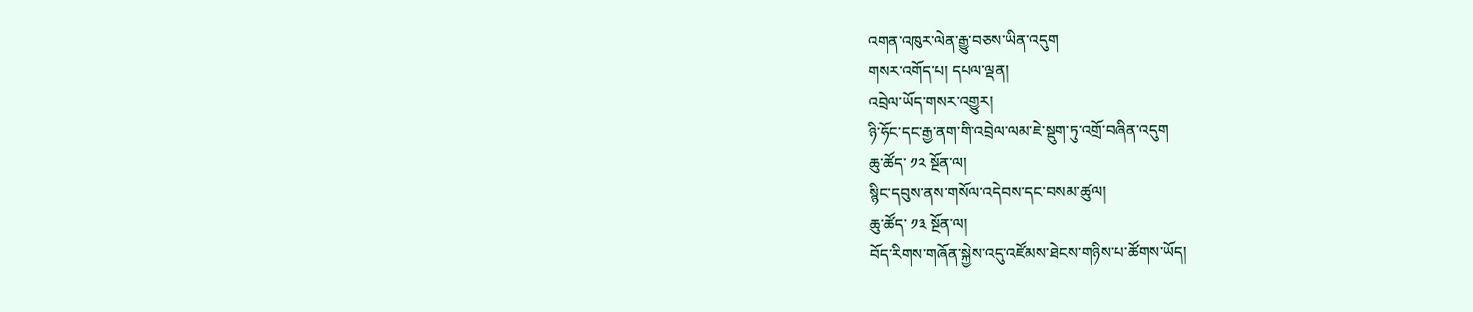འགན་འཁུར་ལེན་རྒྱུ་བཅས་ཡིན་འདུག
གསར་འགོད་པ། དཔལ་ལྡན།
འབྲེལ་ཡོད་གསར་འགྱུར།
ཉི་ཧོང་དང་རྒྱ་ནག་གི་འབྲེལ་ལམ་ཇེ་སྡུག་ཏུ་འགྲོ་བཞིན་འདུག
ཆུ་ཚོད་ ༡༢ སྔོན་ལ།
སྙིང་དབུས་ནས་གསོལ་འདེབས་དང་བསམ་ཚུལ།
ཆུ་ཚོད་ ༡༣ སྔོན་ལ།
བོད་རིགས་གཞོན་སྐྱེས་འདུ་འཛོམས་ཐེངས་གཉིས་པ་ཚོགས་ཡོད།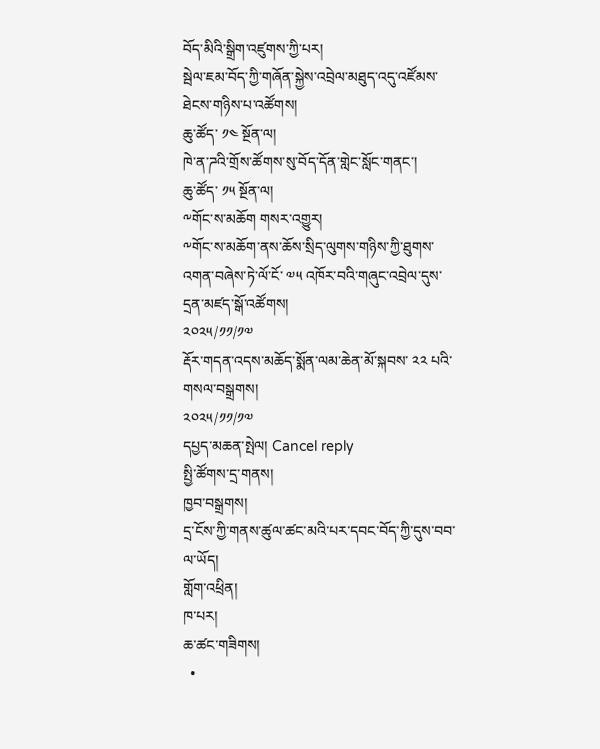བོད་མིའི་སྒྲིག་འཛུགས་ཀྱི་པར།
སྦེལ་ཇམ་བོད་ཀྱི་གཞོན་སྐྱེས་འབྲེལ་མཐུད་འདུ་འཛོམས་ཐེངས་གཉིས་པ་འཚོགས།
ཆུ་ཚོད་ ༡༤ སྔོན་ལ།
ཁེ་ན་ཌའི་གྲོས་ཚོགས་སུ་བོད་དོན་གླེང་སློང་གནང་།
ཆུ་ཚོད་ ༡༥ སྔོན་ལ།
༸གོང་ས་མཆོག གསར་འགྱུར།
༸གོང་ས་མཆོག་ནས་ཆོས་སྲིད་ལུགས་གཉིས་ཀྱི་ཐུགས་འགན་བཞེས་ཏེ་ལོ་ངོ་ ༧༥ འཁོར་བའི་གཞུང་འབྲེལ་དུས་དྲན་མཛད་སྒོ་འཚོགས།
༢༠༢༥/༡༡/༡༧
རྡོར་གདན་འདས་མཆོད་སྨོན་ལམ་ཆེན་མོ་སྐབས་ ༢༢ པའི་གསལ་བསྒྲགས།
༢༠༢༥/༡༡/༡༧
དཔྱད་མཆན་སྤེལ། Cancel reply
སྤྱི་ཚོགས་དྲ་གནས།
ཁྱབ་བསྒྲགས།
དྲ་ངོས་ཀྱི་གནས་ཚུལ་ཚང་མའི་པར་དབང་བོད་ཀྱི་དུས་བབ་ལ་ཡོད།
གློག་འཕྲིན།
ཁ་པར།
ཆ་ཚང་གཟིགས།
  •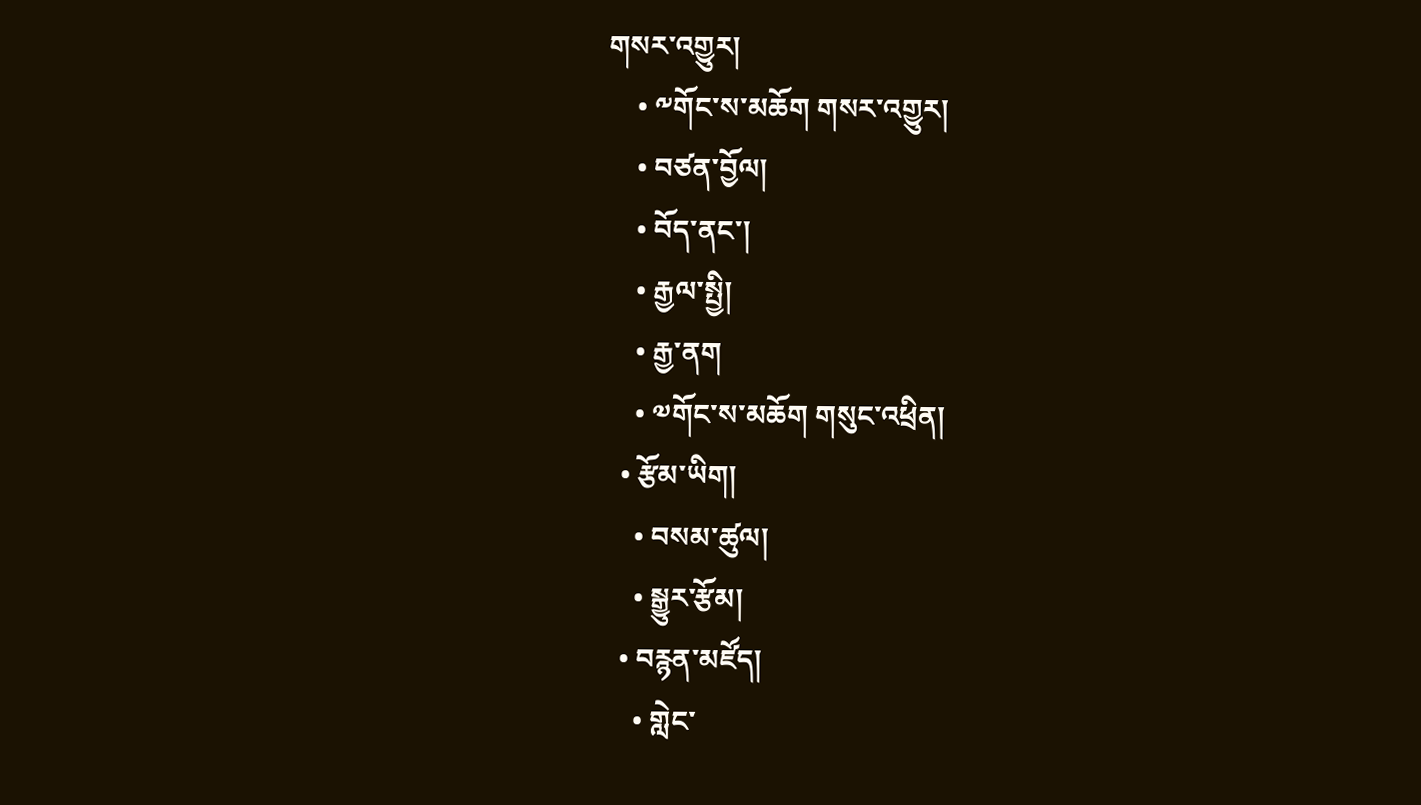གསར་འགྱུར།
    • ༸གོང་ས་མཆོག གསར་འགྱུར།
    • བཙན་བྱོལ།
    • བོད་ནང་།
    • རྒྱལ་སྤྱི།
    • རྒྱ་ནག
    • ༧གོང་ས་མཆོག གསུང་འཕྲིན།
  • རྩོམ་ཡིག།
    • བསམ་ཚུལ།
    • སྒྱུར་རྩོམ།
  • བརྙན་མཛོད།
    • གླེང་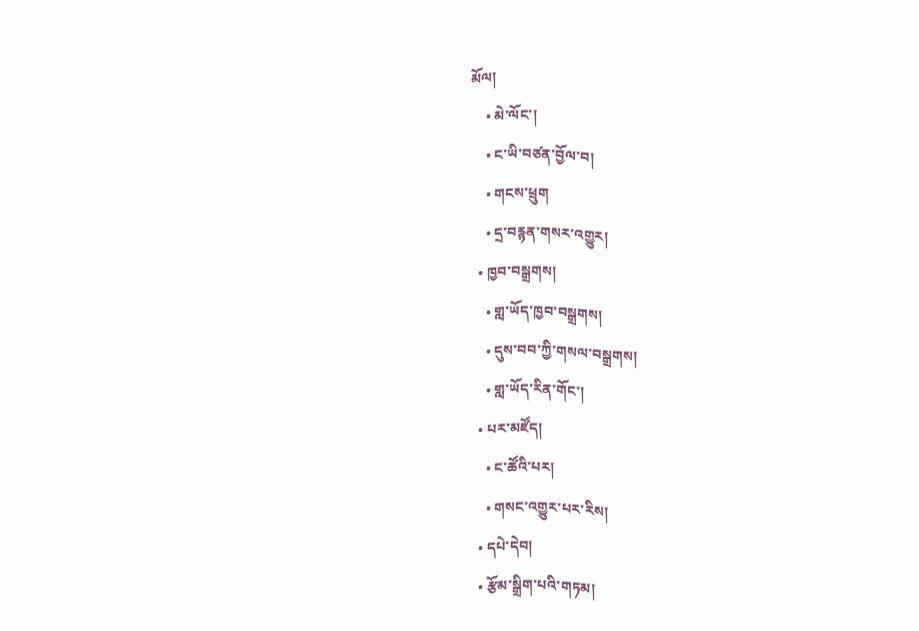མོལ།
    • མེ་ལོང་།
    • ང་ཡི་བཙན་བྱོལ་བ།
    • གངས་ཕྲུག
    • དྲ་བརྙན་གསར་འགྱུར།
  • ཁྱབ་བསྒྲགས།
    • གླ་ཡོད་ཁྱབ་བསྒྲགས།
    • དུས་བབ་ཀྱི་གསལ་བསྒྲགས།
    • གླ་ཡོད་རིན་གོང་།
  • པར་མཛོད།
    • ང་ཚོའི་པར།
    • གསང་འགྱུར་པར་རིས།
  • དཔེ་དེབ།
  • རྩོམ་སྒྲིག་པའི་གཏམ།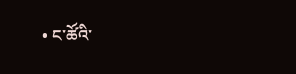• ང་ཚོའི་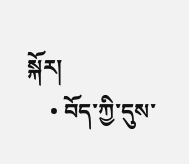སྐོར།
    • བོད་ཀྱི་དུས་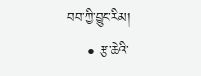བབ་ཀྱི་བྱུང་རིམ།
    • རྩ་ཆེའི་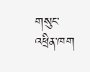གསུང་འཕྲིན་ཁག